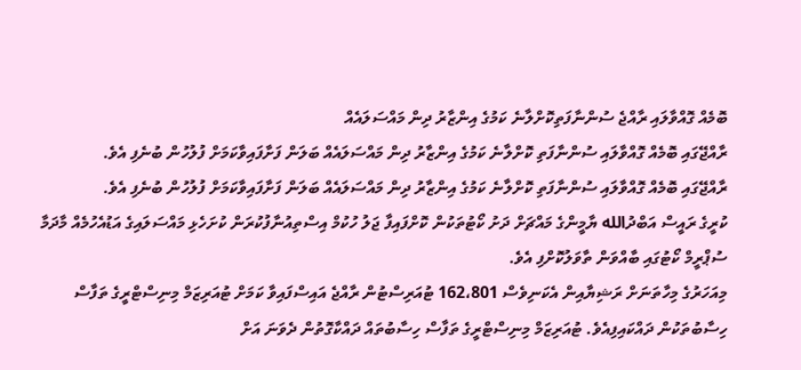ބޮމެއް ގޮއްވާލައި ރާއްޖެ ސުންނާފަތިކޮށްލާނެ ކަމުގެ އިންޒާރު ދިން މައްސަލައެއް
ރާއްޖޭގައި ބޮމެއް ގޮއްވާލައި ސުންނާފަތި ކޮށްލާނެ ކަމުގެ އިންޒާރު ދިން މައްސަލައެއް ބަލަން ފަށާފައިވާކަމަށް ފުލުހުން ބުނެފި އެވެ.
ރާއްޖޭގައި ބޮމެއް ގޮއްވާލައި ސުންނާފަތި ކޮށްލާނެ ކަމުގެ އިންޒާރު ދިން މައްސަލައެއް ބަލަން ފަށާފައިވާކަމަށް ފުލުހުން ބުނެފި އެވެ.
ކުރީގެ ރައީސް އަބްދުالله ޔާމީންގެ މައްޗަށް ދަށު ކޯޓުތަކުން ކޮށްފައިފާ ޖަލު ހުކުމް އިސްތިއުނާފުކުރަން ކުށަހެޅި މައްސަލައިގެ އަޑުއެހުމެއް މާދަމާ ސުޕްރީމް ކޯޓުގައި ބާއްވަން ތާވަލުކޮށްފި އެވެ.
މިއަހަރުގެ މިހާތަނަށް ރަޝިޔާއިން އެކަނިވެސް 162،801 ޓުއަރިސްޓުން ރާއްޖެ އައިސްފައިވާ ކަމަށް ޓުއަރިޒަމް މިނިސްޓްރީގެ ތަފާސް ހިސާބުތަކުން ދައްކައިފިއެވެ. ޓުއަރިޒަމް މިނިސްޓްރީގެ ތަފާސް ހިސާބުތައް ދައްކާގޮތުން ދެވަނަ އަށް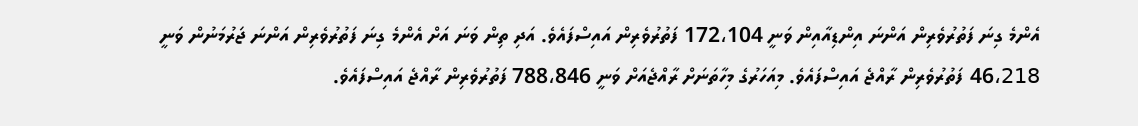އެންމެ ގިނަ ފަތުރުވެރިން އަންނަ އިންޑިއާއިން ވަނީ 172،104 ފަތުރުވެރިން އައިސްފައެވެ. އަދި ތިން ވަނަ އަށް އެންމެ ގިނަ ފަތުރުވެރިން އަންނަ ޖަރުމަނުން ވަނީ 46،218 ފަތުރުވެރިން ރާއްޖެ އައިސްފައެވެ. މިއަހަރުގެ މިހާތަނަށް ރާއްޖެއަށް ވަނީ 788،846 ފަތުރުވެރިން ރާއްޖެ އައިސްފައެވެ.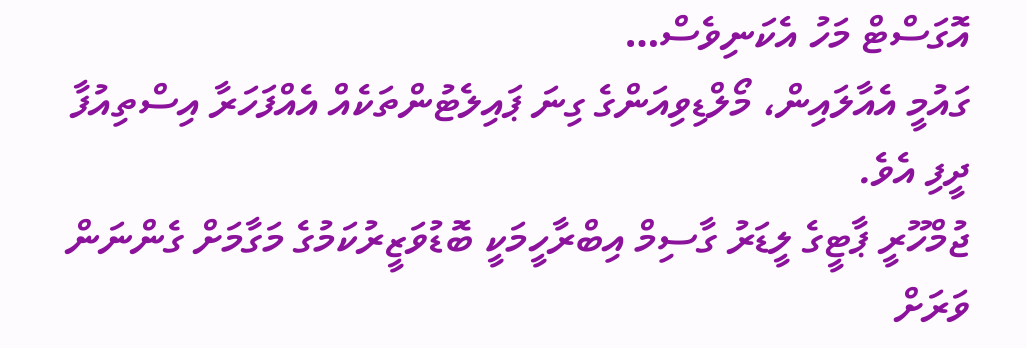އޮގަސްޓް މަހު އެކަނިވެސް…
ގައުމީ އެއާލައިން، މޯލްޑިވިއަންގެ ގިނަ ޕައިލެޓުންތަކެއް އެއްފަހަރާ އިސްތިއުފާ ދީފި އެވެ.
ޖުމްހޫރީ ޕާޓީގެ ލީޑަރު ގާސިމް އިބްރާހީމަކީ ބޮޑުވަޒީރުކަމުގެ މަގާމަށް ގެންނަން ވަރަށް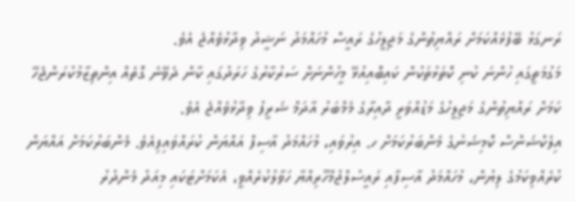ރަނގަޅު ބޭފުޅެއްކަމަށް ރައްޔިތުންގެ މަޖިލީހުގެ ރައީސް މުހައްމަދު ނަޝީދު ވިދާޅުވެއްޖެ އެވެ.
މަގުމަތީގައި ހުންނަ ކުނި ކޮތަޅުތަކުން ކައިބޮއިއުޅޭ މީހުންނަށް ސަރުކާރުގެ ހަރަދުގައި ކާން ދެވޭނެ ގޮތެއް އިންތިޒާމުކުރަންޖެހޭ ކަމަށް ރައްޔިތުންގެ މަޖިލީހުގެ މަޑުއްވަރީ ދާއިރާގެ މެމްބަރު އާދަމް ޝަރީފު ވިދާޅުވެއްޖެ އެވެ.
އިލެކްޝަންސް ކޮމިޝަނުގެ މެންބަރުކަމަށް ހ. އިރުވައި، މުހައްމަދު އާސިފް އައްޔަން ކުރައްވައިފިއެވެ. މެންބަރުކަމަށް އައްޔަން ކުރެއްވިކަމުގެ ލިޔުން، މުހައްމަދު އާސިފާއި ރައީސުލްޖުމްހޫރިއްޔާ ހަވާލުކުރެއްވީ، އެކަމަށްޓަކައި މިއަދު މެންދުރު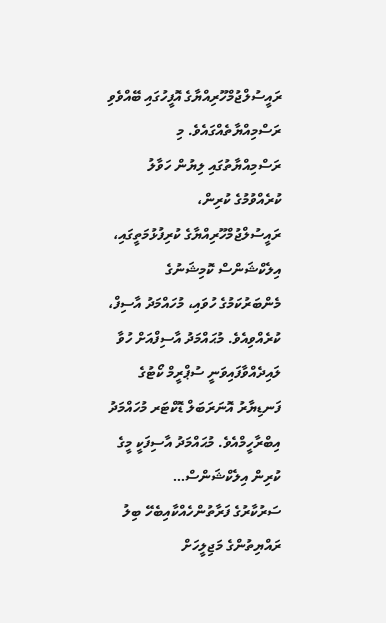ރައީސުލްޖުމްހޫރިއްޔާގެ އޮފީހުގައި ބޭއްވެވި ރަސްމިއްޔާތެއްގައެވެ. މި ރަސްމިއްޔާތުގައި ލިޔުން ހަވާލު ކުރެއްވުމުގެ ކުރިން، ރައީސުލްޖުމްހޫރިއްޔާގެ ކުރިފުޅުމަތީގައި، އިލެކްޝަންސް ކޮމިޝަނުގެ މެންބަރުކަމުގެ ހުވައި، މުހައްމަދު އާސިފް، ކުރެއްވިއެވެ. މުޙައްމަދު އާސިފްއަށް ހުވާ ލައިދެއްވާފައިވަނީ ސުޕްރީމް ކޯޓުގެ ފަނޑިޔާރު އޮނަރަބަލް ޑޮކްޓަރ މުހައްމަދު އިބްރާހީމްއެވެ. މުޙައްމަދު އާސިފަކީ މީގެ ކުރިން އިލެކްޝަންސް…
ސަރުކާރުގެ ފަރާތުންހެއްކާއިބެހޭ ބިލު ރައްޔިތުންގެ މަޖިލީހަށް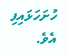ހުށަހަޅައިފި އެވެ.